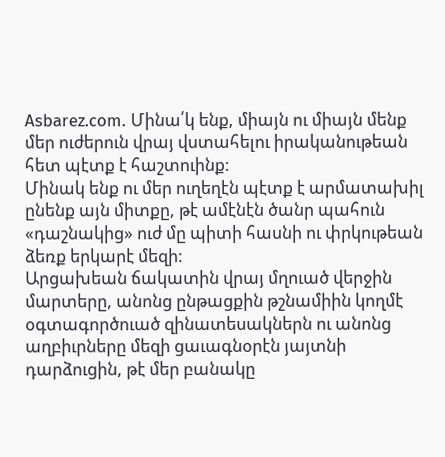Asbarez.com. Մինա՛կ ենք, միայն ու միայն մենք մեր ուժերուն վրայ վստահելու իրականութեան հետ պէտք է հաշտուինք:
Մինակ ենք ու մեր ուղեղէն պէտք է արմատախիլ ընենք այն միտքը, թէ ամէնէն ծանր պահուն «դաշնակից» ուժ մը պիտի հասնի ու փրկութեան ձեռք երկարէ մեզի:
Արցախեան ճակատին վրայ մղուած վերջին մարտերը, անոնց ընթացքին թշնամիին կողմէ օգտագործուած զինատեսակներն ու անոնց աղբիւրները մեզի ցաւագնօրէն յայտնի դարձուցին, թէ մեր բանակը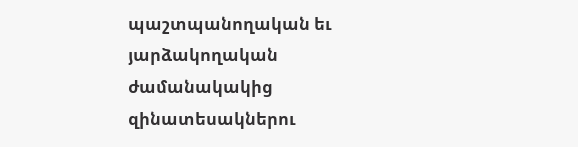պաշտպանողական եւ յարձակողական ժամանակակից զինատեսակներու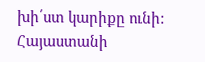խի՛ստ կարիքը ունի: Հայաստանի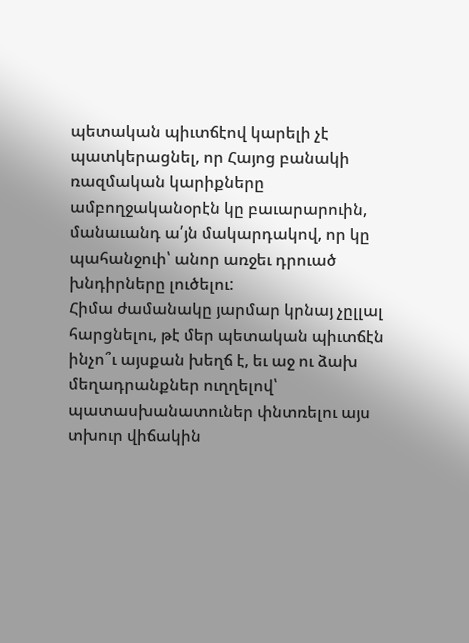պետական պիւտճէով կարելի չէ պատկերացնել, որ Հայոց բանակի ռազմական կարիքները ամբողջականօրէն կը բաւարարուին, մանաւանդ ա՛յն մակարդակով, որ կը պահանջուի՝ անոր առջեւ դրուած խնդիրները լուծելու:
Հիմա ժամանակը յարմար կրնայ չըլլալ հարցնելու, թէ մեր պետական պիւտճէն ինչո՞ւ այսքան խեղճ է, եւ աջ ու ձախ մեղադրանքներ ուղղելով՝ պատասխանատուներ փնտռելու այս տխուր վիճակին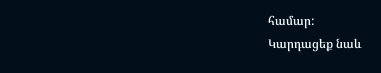համար:
Կարդացեք նաև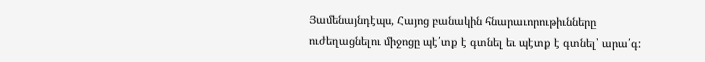Յամենայնդէպս, Հայոց բանակին հնարաւորութիւնները ուժեղացնելու միջոցը պէ՛տք է գտնել եւ պէտք է գտնել՝ արա՛գ: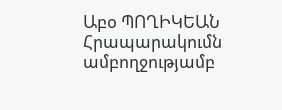Աբօ ՊՈՂԻԿԵԱՆ
Հրապարակումն ամբողջությամբ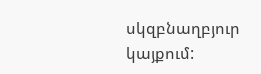սկզբնաղբյուր կայքում: